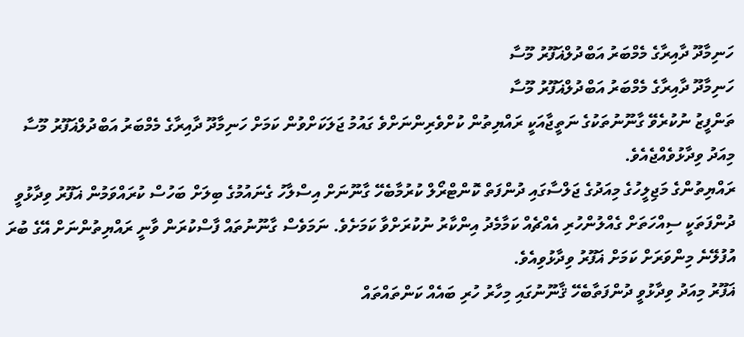ހަނިމާދޫ ދާއިރާގެ މެމްބަރު އަބްދުލްޣަފޫރު މޫސާ
ހަނިމާދޫ ދާއިރާގެ މެމްބަރު އަބްދުލްޣަފޫރު މޫސާ
ތަންފީޒު ނުކުރެވޭ ގާނޫނުތަކުގެ ނަތީޖާއަކީ ރައްޔިތުން ކުށްވެރިންނަށްވެ ގައުމު ޖަލަކަށްވުން ކަމަށް ހަނިމާދޫ ދާއިރާގެ މެމްބަރު އަބްދުލްޣަފޫރު މޫސާ މިއަދު ވިދާޅުވެއްޖެއެވެ.
ރައްޔިތުންގެ މަޖިލީހުގެ މިއަދުގެ ޖަލްސާގައި ދުންފަތް ކޮންޓްރޯލް ކުރުމާބެހޭ ގާނޫނަށް އިސްލާހު ގެނައުމުގެ ބިލަށް ބަހުސް ކުރައްވަމުން ޣަފޫރު ވިދާޅުވީ ދުންފަތަކީ ސިއްހަތަށް ގެއްލުންހުރި އެއްޗެއް ކަމާމެދު އިންކާރު ނުކުރަށްވާ ކަމަށެވެ. ނަމަވެސް ގާނޫނުތައް ފާސްކުރަން ވާނީ ރައްޔިތުންނަށް އޭގެ ބުރަ އުފުލޭނެ މިންވަރަށް ކަމަށް ޣަފޫރު ވިދާޅުވިއެވެ.
ޣަފޫރު މިއަދު ވިދާޅުވީ ދުންފަތާބެހޭ ޤާނޫނުގައި މިހާރު ހުރި ބައެއް ކަންތައްތައް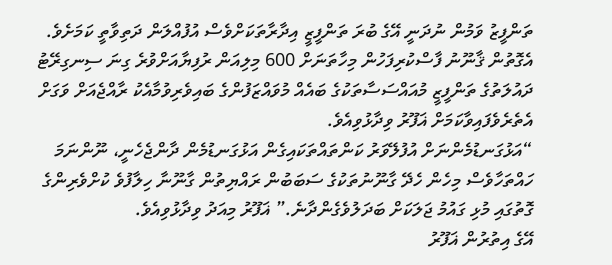ތަންފީޒު ވަމުން ނުދަނީ އޭގެ ބުރަ ތަންފީޒީ އިދާރާތަކަށްވެސް އުފުއްލަން ދަތިވާތީ ކަމަށެވެ. އެގޮތުން ޤާނޫނު ފާސްކުރިފަހުން މިހާތަނަށް 600 މިލިއަން ރުފިޔާއަށްވުރެ ގިނަ ސިނގިރޭޓު ދައުލަތުގެ ތަންފީޒީ މުއައްސަސާތަކުގެ ބައެއް މުވައްޒަފުންގެ ބައިވެރިވުމާއެކު ރާއްޖެއަށް ވަގަށް އެތެރެވެފައިވާކަމަށް ޣަފޫރު ވިދާޅުވިއެވެ.
“އަޅުގަނޑުމެންނަށް އުފުލޭވަރު ކަންތައްތަކައިގެން އަޅުގަނޑުމެން ދާންޖެހެނީ، ނޫންނަމަ ހައްތަހާވެސް މިހެން ހެދޭ ގާނޫނުތަކުގެ ސަބަބުން ރައްޔިތުން ގާނޫނާ ހިލާފުވެ ކުށްވެރިންގެ ގޮތުގައި މުޅި ގައުމު ޖަލަކަށް ބަދަލުވެގެންދާނެ.” ޣަފޫރު މިއަދު ވިދާޅުވިއެވެ.
އޭގެ އިތުރުން ޣަފޫރު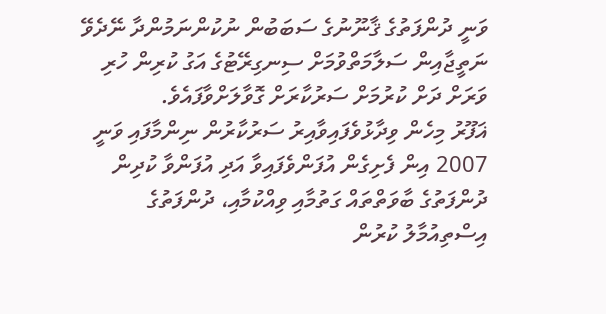ވަނީ ދުންފަތުގެ ޤާނޫނުގެ ސަބަބުން ނުކުންނަމުންދާ ނޭދެވޭ ނަތީޖާއިން ސަލާމަތްވުމަށް ސިނގިރޭޓުގެ އަގު ކުރިން ހުރި ވަރަށް ދަށް ކުރުމަށް ސަރުކާރަށް ގޮވާލަށްވާފައެވެ.
ޣަފޫރު މިހެން ވިދާޅުވެފައިވާއިރު ސަރުކާރުން ނިންމާފައި ވަނީ 2007 އިން ފެށިގެން އުފަންވެފައިވާ އަދި އުފަންވާ ކުދިން ދުންފަތުގެ ބާވަތްތައް ގަތުމާއި ވިއްކުމާއި، ދުންފަތުގެ އިސްތިއުމާލު ކުރުން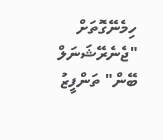ހިމެނޭގޮތަށް "ޖެނެރޭޝަނަލް ބޭން" ތަންފީޒު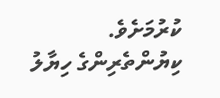ކުރުމަށެވެ.
ކިޔުންތެރިންގެ ހިޔާލު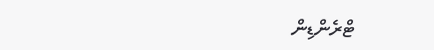ޓްރެންޑިން